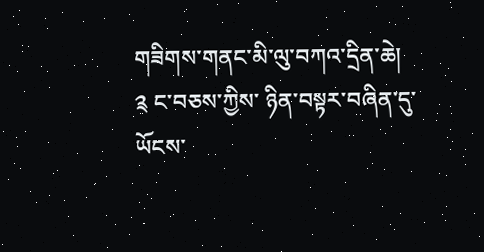གཟིགས་གནང་མི་ལུ་བཀའ་དྲིན་ཆེ།
༉ ང་བཅས་ཀྱིས་ ཉིན་བསྟར་བཞིན་དུ་
ཡོངས་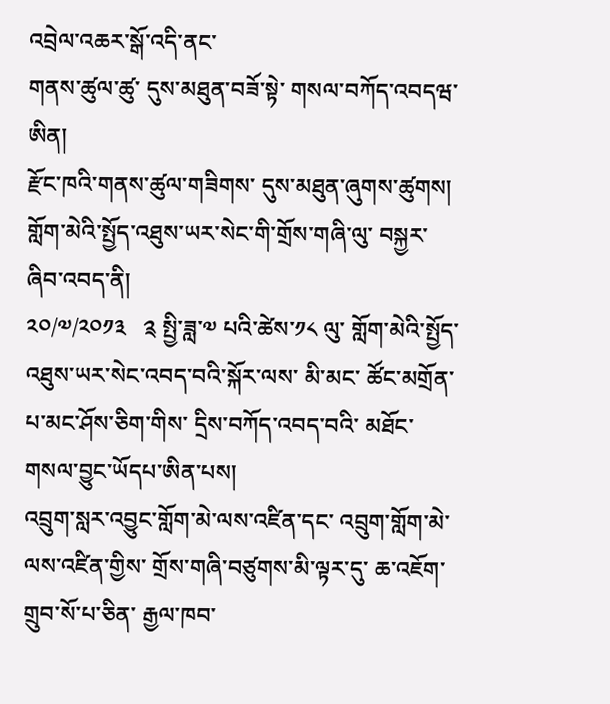འབྲེལ་འཆར་སྒོ་འདི་ནང་
གནས་ཚུལ་ཚུ་ དུས་མཐུན་བཟོ་སྟེ་ གསལ་བཀོད་འབདཝ་ཨིན།
རྫོང་ཁའི་གནས་ཚུལ་གཟིགས་ དུས་མཐུན་ཞུགས་ཚུགས།
གློག་མེའི་སྤྱོད་འཐུས་ཡར་སེང་གི་གྲོས་གཞི་ལུ་ བསྐྱར་ཞིབ་འབད་ནི།
༢༠/༧/༢༠༡༣   ༉ སྤྱི་ཟླ་༧ པའི་ཚེས་༡༨ ལུ་ གློག་མེའི་སྤྱོད་འཐུས་ཡར་སེང་འབད་བའི་སྐོར་ལས་ མི་མང་ ཚོང་མགྲོན་པ་མང་ཤོས་ཅིག་གིས་ དྲིས་བཀོད་འབད་བའི་ མཐོང་གསལ་བྱུང་ཡོདཔ་ཨིན་པས།
འབྲུག་སླར་འབྱུང་གློག་མེ་ལས་འཛིན་དང་ འབྲུག་གློག་མེ་ལས་འཛིན་གྱིས་ གྲོས་གཞི་བཙུགས་མི་ལྟར་དུ་ ཆ་འཇོག་གྲུབ་སོ་པ་ཅིན་ རྒྱལ་ཁབ་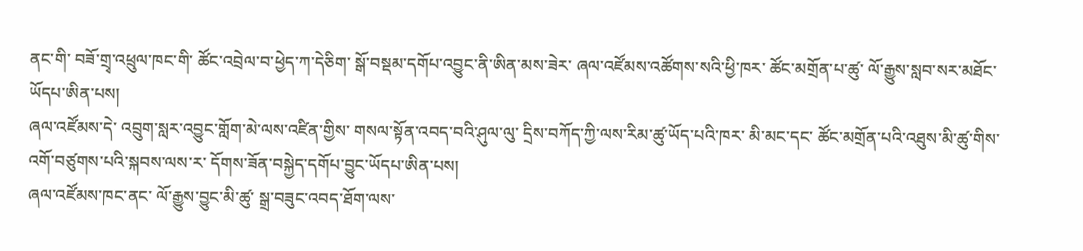ནང་གི་ བཟོ་གྲྭ་འཕྲུལ་ཁང་གི་ ཚོང་འབྲེལ་བ་ཕྱེད་ཀ་དེཅིག་ སྒོ་བསྡམ་དགོཔ་འབྱུང་ནི་ཨིན་མས་ཟེར་ ཞལ་འཛོམས་འཚོགས་སའི་ཕྱི་ཁར་ ཚོང་མགྲོན་པ་ཚུ་ ལོ་རྒྱུས་སླབ་སར་མཐོང་ཡོདཔ་ཨིན་པས།
ཞལ་འཛོམས་དེ་ འབྲུག་སླར་འབྱུང་གློག་མེ་ལས་འཛིན་གྱིས་ གསལ་སྟོན་འབད་བའི་ཤུལ་ལུ་ དྲིས་བཀོད་ཀྱི་ལས་རིམ་ཚུ་ཡོད་པའི་ཁར་ མི་མང་དང་ ཚོང་མགྲོན་པའི་འཐུས་མི་ཚུ་གིས་ འགོ་བཙུགས་པའི་སྐབས་ལས་ར་ དོགས་ཟོན་བསྐྱེད་དགོཔ་བྱུང་ཡོདཔ་ཨིན་པས།
ཞལ་འཛོམས་ཁང་ནང་ ལོ་རྒྱུས་བྱུང་མི་ཚུ་ སྒྲ་བཟུང་འབད་ཐོག་ལས་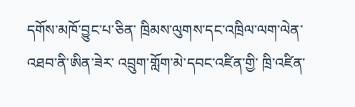དགོས་མཁོ་བྱུང་པ་ཅིན་ ཁྲིམས་ལུགས་དང་འཁྲིལ་ལག་ལེན་འཐབ་ནི་ཨིན་ཟེར་ འབྲུག་གློག་མེ་དབང་འཛིན་གྱི་ ཁྲི་འཛིན་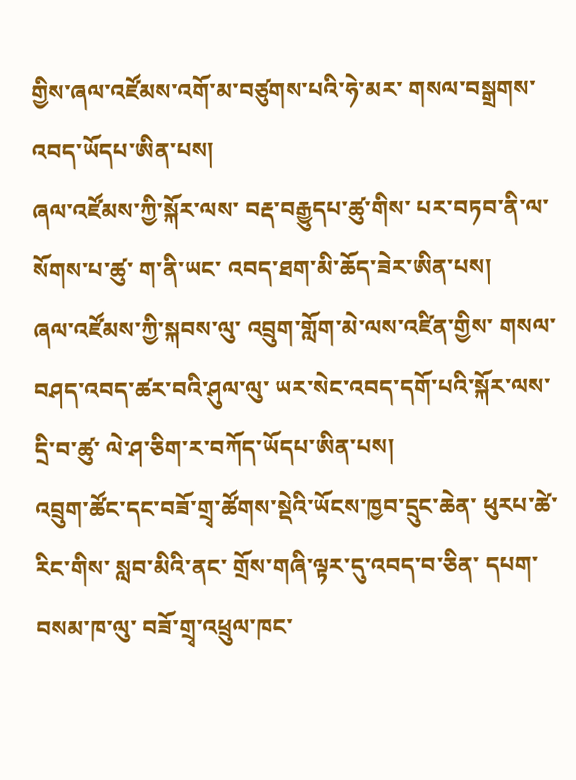གྱིས་ཞལ་འཛོམས་འགོ་མ་བཙུགས་པའི་ཧེ་མར་ གསལ་བསྒྲགས་འབད་ཡོདཔ་ཨིན་པས།
ཞལ་འཛོམས་ཀྱི་སྐོར་ལས་ བརྡ་བརྒྱུདཔ་ཚུ་གིས་ པར་བཏབ་ནི་ལ་སོགས་པ་ཚུ་ ག་ནི་ཡང་ འབད་ཐག་མི་ཆོད་ཟེར་ཨིན་པས།
ཞལ་འཛོམས་ཀྱི་སྐབས་ལུ་ འབྲུག་གློག་མེ་ལས་འཛིན་གྱིས་ གསལ་བཤད་འབད་ཚར་བའི་ཤུལ་ལུ་ ཡར་སེང་འབད་དགོ་པའི་སྐོར་ལས་ དྲི་བ་ཚུ་ ལེ་ཤ་ཅིག་ར་བཀོད་ཡོདཔ་ཨིན་པས།
འབྲུག་ཚོང་དང་བཟོ་གྲྭ་ཚོགས་སྡེའི་ཡོངས་ཁྱབ་དྲུང་ཆེན་ ཕུརཔ་ཚེ་རིང་གིས་ སླབ་མིའི་ནང་ གྲོས་གཞི་ལྟར་དུ་འབད་བ་ཅིན་ དཔག་བསམ་ཁ་ལུ་ བཟོ་གྲྭ་འཕྲུལ་ཁང་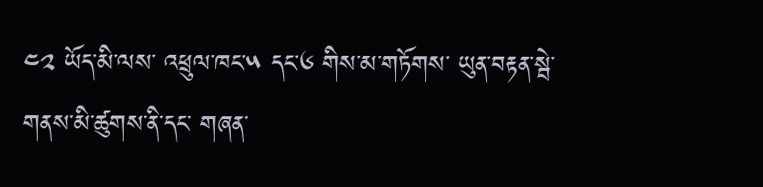༤༢ ཡོད་མི་ལས་ འཕྲུལ་ཁང་༥ དང་༦ གིས་མ་གཏོགས་ ཡུན་བརྟན་སྦེ་གནས་མི་ཚུགས་ནི་དང་ གཞན་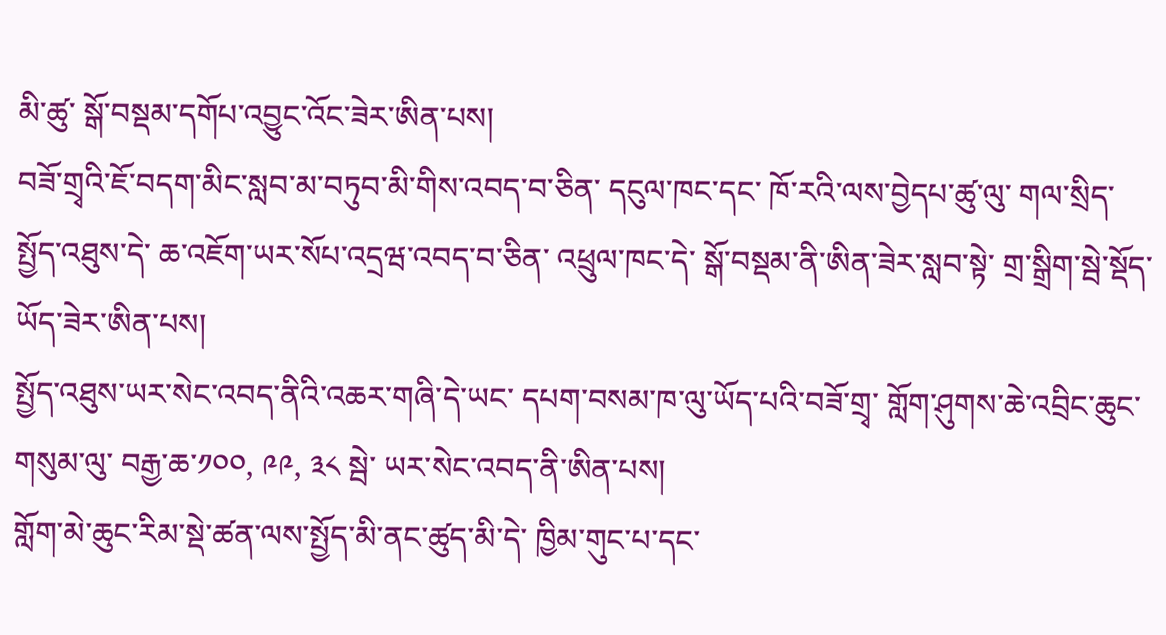མི་ཚུ་ སྒོ་བསྡམ་དགོཔ་འབྱུང་འོང་ཟེར་ཨིན་པས།
བཟོ་གྲྭའི་ཇོ་བདག་མིང་སླབ་མ་བཏུབ་མི་གིས་འབད་བ་ཅིན་ དངུལ་ཁང་དང་ ཁོ་རའི་ལས་བྱེདཔ་ཚུ་ལུ་ གལ་སྲིད་ སྤྱོད་འཐུས་དེ་ ཆ་འཇོག་ཡར་སོཔ་འདྲཝ་འབད་བ་ཅིན་ འཕྲུལ་ཁང་དེ་ སྒོ་བསྡམ་ནི་ཨིན་ཟེར་སླབ་སྟེ་ གྲ་སྒྲིག་སྦེ་སྡོད་ཡོད་ཟེར་ཨིན་པས།
སྤྱོད་འཐུས་ཡར་སེང་འབད་ནིའི་འཆར་གཞི་དེ་ཡང་ དཔག་བསམ་ཁ་ལུ་ཡོད་པའི་བཟོ་གྲྭ་ གློག་ཤུགས་ཆེ་འབྲིང་ཆུང་གསུམ་ལུ་ བརྒྱ་ཆ་༡༠༠, ༩༩, ༣༨ སྦེ་ ཡར་སེང་འབད་ནི་ཨིན་པས།
གློག་མེ་ཆུང་རིམ་སྡེ་ཚན་ལས་སྤྱོད་མི་ནང་ཚུད་མི་དེ་ ཁྱིམ་གུང་པ་དང་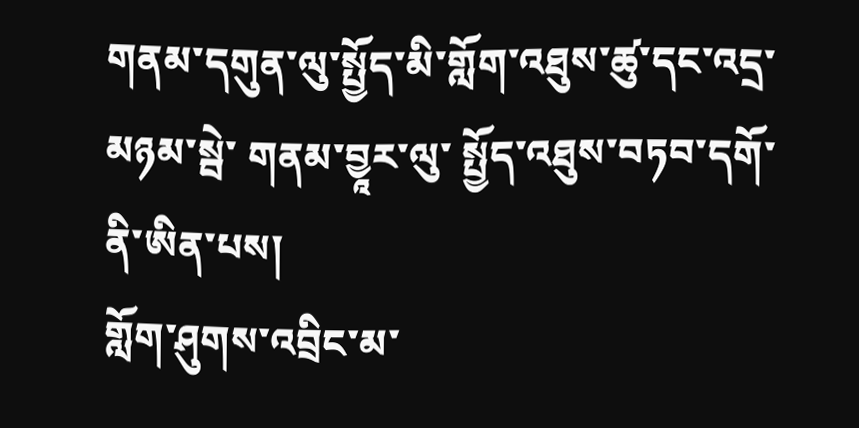གནམ་དགུན་ལུ་སྤྱོད་མི་གློག་འཐུས་ཚུ་དང་འདྲ་མཉམ་སྦེ་ གནམ་བྱཱར་ལུ་ སྤྱོད་འཐུས་བཏབ་དགོ་ནི་ཨིན་པས།
གློག་ཤུགས་འབྲིང་མ་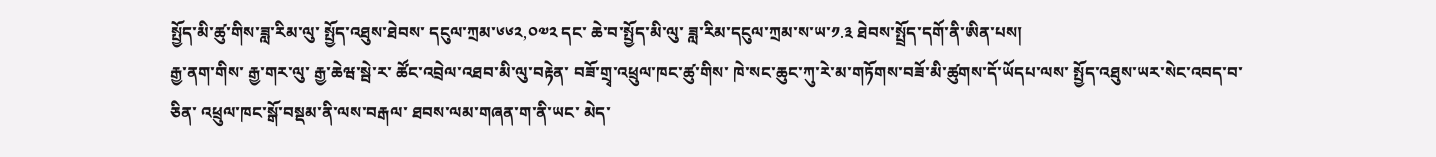སྤྱོད་མི་ཚུ་གིས་ཟླ་རིམ་ལུ་ སྤྱོད་འཐུས་ཐེབས་ དངུལ་ཀྲམ་༦༦༢,༠༧༢ དང་ ཆེ་བ་སྤྱོད་མི་ལུ་ ཟླ་རིམ་དངུལ་ཀྲམ་ས་ཡ་༡.༣ ཐེབས་སྤྲོད་དགོ་ནི་ཨིན་པས།
རྒྱ་ནག་གིས་ རྒྱ་གར་ལུ་ རྒྱ་ཆེཝ་སྦེ་ར་ ཚོང་འབྲེལ་འཐབ་མི་ལུ་བརྟེན་ བཟོ་གྲྭ་འཕྲུལ་ཁང་ཚུ་གིས་ ཁེ་སང་ཆུང་ཀུ་རེ་མ་གཏོགས་བཟོ་མི་ཚུགས་དོ་ཡོདཔ་ལས་ སྤྱོད་འཐུས་ཡར་སེང་འབད་བ་ཅིན་ འཕྲུལ་ཁང་སྒོ་བསྡམ་ནི་ལས་བརྒལ་ ཐབས་ལམ་གཞན་ག་ནི་ཡང་ མེད་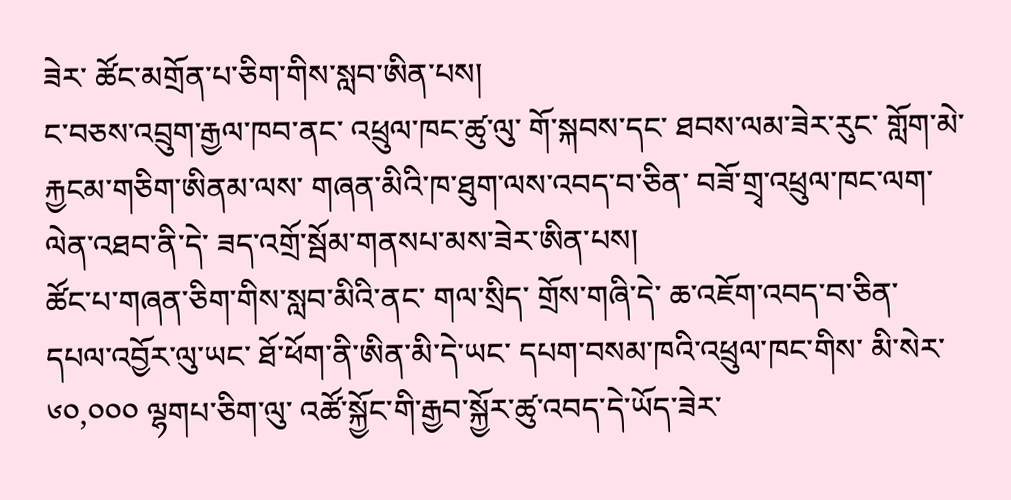ཟེར་ ཚོང་མགྲོན་པ་ཅིག་གིས་སླབ་ཨིན་པས།
ང་བཅས་འབྲུག་རྒྱལ་ཁབ་ནང་ འཕྲུལ་ཁང་ཚུ་ལུ་ གོ་སྐབས་དང་ ཐབས་ལམ་ཟེར་རུང་ གློག་མེ་རྐྱངམ་གཅིག་ཨིནམ་ལས་ གཞན་མིའི་ཁ་ཐུག་ལས་འབད་བ་ཅིན་ བཟོ་གྲྭ་འཕྲུལ་ཁང་ལག་ལེན་འཐབ་ནི་དེ་ ཟད་འགྲོ་སྦོམ་གནསཔ་མས་ཟེར་ཨིན་པས།
ཚོང་པ་གཞན་ཅིག་གིས་སླབ་མིའི་ནང་ གལ་སྲིད་ གྲོས་གཞི་དེ་ ཆ་འཇོག་འབད་བ་ཅིན་ དཔལ་འབྱོར་ལུ་ཡང་ ཐོ་ཕོག་ནི་ཨིན་མི་དེ་ཡང་ དཔག་བསམ་ཁའི་འཕྲུལ་ཁང་གིས་ མི་སེར་༦༠,༠༠༠ ལྷགཔ་ཅིག་ལུ་ འཚོ་སྐྱོང་གི་རྒྱབ་སྐྱོར་ཚུ་འབད་དེ་ཡོད་ཟེར་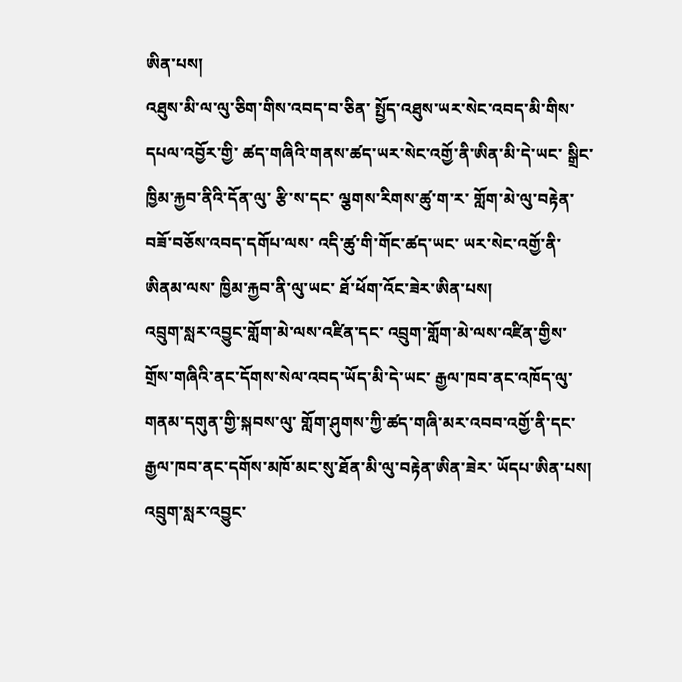ཨིན་པས།
འཐུས་མི་ལ་ལུ་ཅིག་གིས་འབད་བ་ཅིན་ སྤྱོད་འཐུས་ཡར་སེང་འབད་མི་གིས་ དཔལ་འབྱོར་གྱི་ ཚད་གཞིའི་གནས་ཚད་ཡར་སེང་འགྱོ་ནི་ཨིན་མི་དེ་ཡང་ སྒྲིང་ཁྱིམ་རྐྱབ་ནིའི་དོན་ལུ་ རྩི་ས་དང་ ལྕགས་རིགས་ཚུ་ག་ར་ གློག་མེ་ལུ་བརྟེན་བཟོ་བཅོས་འབད་དགོཔ་ལས་ འདི་ཚུ་གི་གོང་ཚད་ཡང་ ཡར་སེང་འགྱོ་ནི་ཨིནམ་ལས་ ཁྱིམ་རྐྱབ་ནི་ལུ་ཡང་ ཐོ་ཕོག་འོང་ཟེར་ཨིན་པས།
འབྲུག་སླར་འབྱུང་གློག་མེ་ལས་འཛིན་དང་ འབྲུག་གློག་མེ་ལས་འཛིན་གྱིས་ གྲོས་གཞིའི་ནང་དོགས་སེལ་འབད་ཡོད་མི་དེ་ཡང་ རྒྱལ་ཁབ་ནང་འཁོད་ལུ་ གནམ་དགུན་གྱི་སྐབས་ལུ་ གློག་ཤུགས་ཀྱི་ཚད་གཞི་མར་འབབ་འགྱོ་ནི་དང་ རྒྱལ་ཁབ་ནང་དགོས་མཁོ་མང་སུ་ཐོན་མི་ལུ་བརྟེན་ཨིན་ཟེར་ ཡོདཔ་ཨིན་པས།
འབྲུག་སླར་འབྱུང་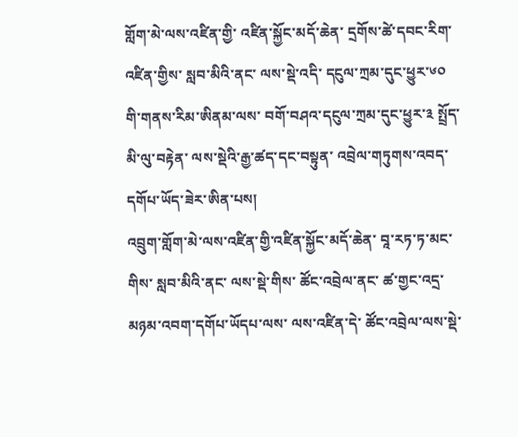གློག་མེ་ལས་འཛིན་གྱི་ འཛིན་སྐྱོང་མདོ་ཆེན་ དྲགོས་ཚེ་དབང་རིག་འཛིན་གྱིས་ སླབ་མིའི་ནང་ ལས་སྡེ་འདི་ དངུལ་ཀྲམ་དུང་ཕྱུར་༦༠ གི་གནས་རིམ་ཨིནམ་ལས་ བགོ་བཤའ་དངུལ་ཀྲམ་དུང་ཕྱུར་༣ སྤྲོད་མི་ལུ་བརྟེན་ ལས་སྡེའི་རྒྱ་ཚད་དང་བསྟུན་ འབྲེལ་གཏུགས་འབད་དགོཔ་ཡོད་ཟེར་ཨིན་པས།
འབྲུག་གློག་མེ་ལས་འཛིན་གྱི་འཛིན་སྐྱོང་མདོ་ཆེན་ བཱ་རཏ་ཏ་མང་གིས་ སླབ་མིའི་ནང་ ལས་སྡེ་གིས་ ཚོང་འབྲེལ་ནང་ ཚ་གྱང་འདྲ་མཉམ་འབག་དགོཔ་ཡོདཔ་ལས་ ལས་འཛིན་དེ་ ཚོང་འབྲེལ་ལས་སྡེ་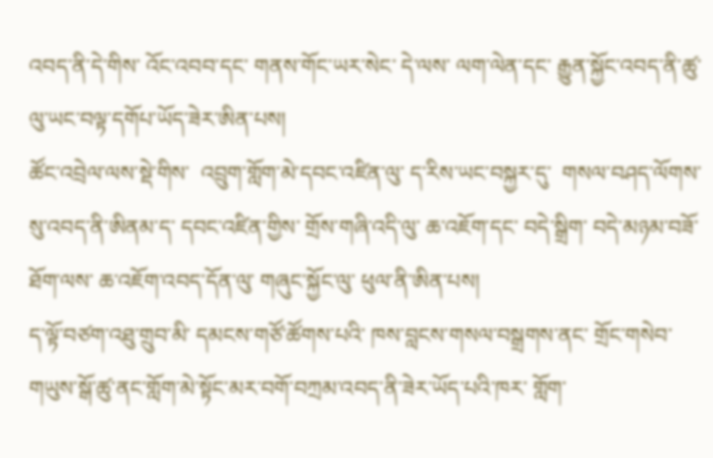འབད་ནི་དེ་གིས་ འོང་འབབ་དང་ གནས་གོང་ཡར་སེང་ དེ་ལས་ ལག་ལེན་དང་ རྒྱུན་སྐྱོང་འབད་ནི་ཚུ་ལུ་ཡང་བལྟ་དགོཔ་ཡོད་ཟེར་ཨིན་པས།
ཚོང་འབྲེལ་ལས་སྡེ་གིས་  འབྲུག་གློག་མེ་དབང་འཛིན་ལུ་ ད་རིས་ཡང་བསྐྱར་དུ་  གསལ་བཤད་ལོགས་སུ་འབད་ནི་ཨིནམ་ད་ དབང་འཛིན་གྱིས་ གྲོས་གཞི་འདི་ལུ་ ཆ་འཇོག་དང་ བདེ་སྒྲིག་ བདེ་མཉམ་བཟོ་ཐོག་ལས་ ཆ་འཇོག་འབད་དོན་ལུ་ གཞུང་སྐྱོང་ལུ་ ཕུལ་ནི་ཨིན་པས།
ད་ལྟོ་བཙག་འཐུ་གྲུབ་མི་ དམངས་གཙོ་ཚོགས་པའི་ ཁས་བླངས་གསལ་བསྒྲགས་ནང་ གྲོང་གསེབ་གཡུས་སྒོ་ཚུ་ནང་གློག་མེ་སྟོང་མར་བགོ་བཀྲམ་འབད་ནི་ཟེར་ཡོད་པའི་ཁར་ གློག་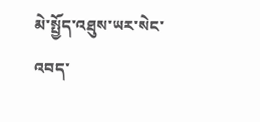མེ་སྤྱོད་འཐུས་ཡར་སེང་འབད་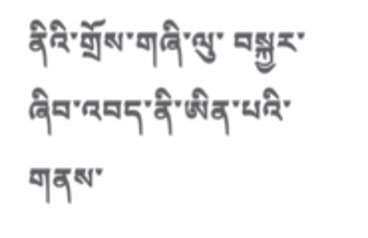ནིའི་གྲོས་གཞི་ལུ་ བསྐྱར་ཞིབ་འབད་ནི་ཨིན་པའི་གནས་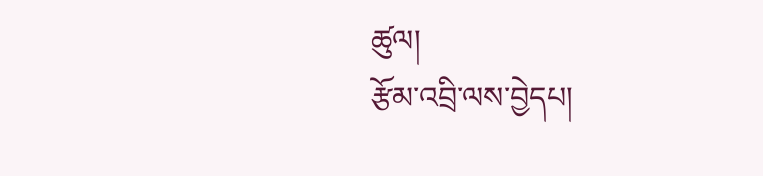ཚུལ།
རྩོམ་འབྲི་ལས་བྱེདཔ།